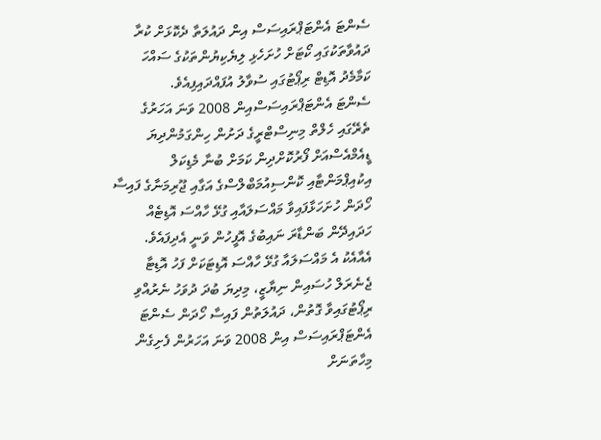ސެންޓަ އެންޓަޕްރައިސަސް އިން ދައުލަތާ ދެކޮޅަށް ކުރާ ދައުވާތަކުގައި ކޯޓަށް ހުށަހެޅި ލިޔެކިޔުންތަކުގެ ސައްހަ ކަމާމެދު އޮޑިޓް ރިޕޯޓުގައި ސުވާލު އުފައްދައިފިއެވެ.
ސެންޓަ އެންޓަޕްރައިސަސްއިން 2008 ވަނަ އަހަރުގެ ތެރޭގައި ހެލްތް މިނިސްޓްރީގެ ދަށުން ހިންގަމުންދިޔަ ޑީއެމްއެސްއަށް ފޯރުކޮށްދިން ކަމަށް ބުނާ މެޑިކަލް އިކުއިޕްމަންޓާއި ކޮންސިއުމަބްލްސްގެ އަގާއި ޖޫރިމަނާގެ ފައިސާ ހޯދަން ހުށަހަޅާފައިވާ މައްސަލައާއި ގުޅޭ ހާއްސަ އޮޑިޓެއް ހަދައިދޭން ބަންޑާރަ ނައިބުގެ އޮފީހުން ވަނީ އެދިފައެވެ.
އެއާއެކު އެ މައްސަލައާ ގުޅޭ ހާއްސަ އޮޑިޓަކަށް ފަހު އޮޑިޓާ ޖެނެރަލް ހުސައިން ނިޔާޒީ، މިދިޔަ ބުދަ ދުވަހު ނެރުއްވި ރިޕޯޓުގައިވާ ގޮތުން، ދައުލަތުން ފައިސާ ހޯދަން ސެންޓަ އެންޓަޕްރައިސަސް އިން 2008 ވަނަ އަހަރުން ފެށިގެން މިހާތަނަށް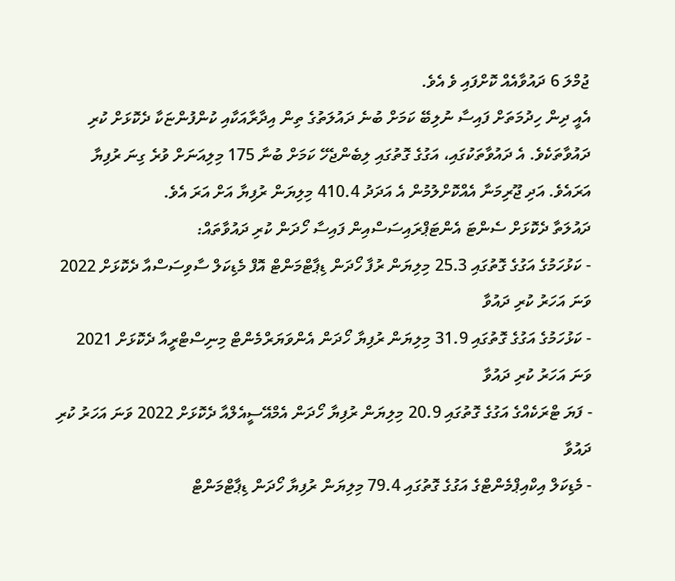ޖުމްލަ 6 ދައުވާއެއް ކޮށްފައި ވެ އެވެ.
އެއީ ދިން ހިދުމަތަށް ފައިސާ ނުލިބޭ ކަމަށް ބުނެ ދައުލަތުގެ ތިން އިދާރާއަކާއި ކުންފުންޏަކާ ދެކޮޅަށް ކުރި ދައުވާތަކެވެ. އެ ދައުވާތަކުގައި، އަގުގެ ގޮތުގައި ލިބެންޖެހޭ ކަމަށް ބުނާ 175 މިލިއަނަށް ވުރެ ގިނަ ރުފިޔާ އަރައެވެ. އަދި ޖޫރިމަނާ އެއްކޮށްލުމުން އެ އަދަދު 410.4 މިލިޔަން ރުފިޔާ އަށް އަރަ އެވެ.
ދައުލަތާ ދެކޮޅަށް ސެންޓަ އެންޓަޕްރައިސަސްއިން ފައިސާ ހޯދަން ކުރި ދައުވާތައް:
- ކަޅުހަމުގެ އަގުގެ ގޮތުގައި 25.3 މިލިޔަން ރުފާ ހޯދަން ޑިޕާޓްމަންޓް އޮފް މެޑިކަލް ސާވިސަސްއާ ދެކޮޅަށް 2022 ވަނަ އަހަރު ކުރި ދައުވާ
- ކަޅުހަމުގެ އަގުގެ ގޮތުގައި 31.9 މިލިޔަން ރުފިޔާ ހޯދަން އެންވަޔަރްމެންޓް މިނިސްޓްރީއާ ދެކޮޅަށް 2021 ވަނަ އަހަރު ކުރި ދައުވާ
- ފަޔަ ޓްރަކެއްގެ އަގުގެ ގޮތުގައި 20.9 މިލިޔަން ރުފިޔާ ހޯދަން އެމްއޭސީއެލްއާ ދެކޮޅަށް 2022 ވަނަ އަހަރު ކުރި ދައުވާ
- މެޑިކަލް އިކްއިޕްމެންޓްގެ އަގުގެ ގޮތުގައި 79.4 މިލިޔަން ރުފިޔާ ހޯދަން ޑިޕާޓްމަންޓް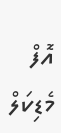އޮފް މެޑިކަލް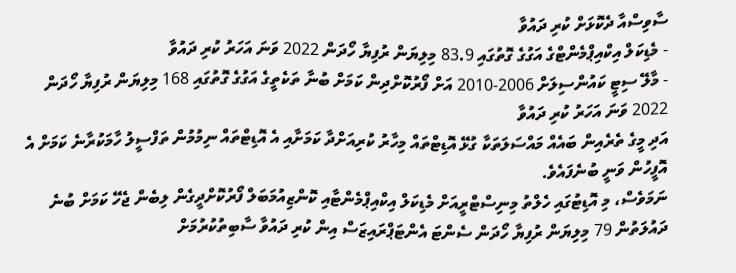ސާވިސްއާ ދެކޮޅަށް ކުރި ދައުވާ
- މެޑިކަލް އިކްއިޕްމެންޓްގެ އަގުގެ ގޮތުގައި 83.9 މިލިޔަން ރުފިޔާ ހޯދަން 2022 ވަނަ އަހަރު ކުރި ދައުވާ
- މާލޭ ސިޓީ ކައުންސިލަށް 2006-2010 އަށް ފޯރުކޮށްދިން ކަމަށް ބުނާ ތަކެތީގެ އަގުގެ ގޮތުގައި 168 މިލިޔަން ރުފިޔާ ހޯދަން 2022 ވަނަ އަހަރު ކުރި ދައުވާ
އަދި މީގެ ތެރެއިން ބައެއް މައްސަލަތަކާ ގުޅޭ އޮޑިޓްތައް މިހާރު ކުރިއަށްދާ ކަމަށާއި އެ އޮޑިޓްތައް ނިމުމުން ތަފްސީލު ހާމަކުރާނެ ކަމަށް އެ އޮފީހުން ވަނީ ބުނެފައެވެ.
ނަމަވެސް، މި އޮޑިޓުގައި ހެލްތު މިނިސްޓްރީއަށް މެޑިކަލް އިކްއިޕްމެންޓާއި ކޮންޒިއުމަބަލް ފޯރުކޮށްދީގެން ލިބެން ޖެހޭ ކަމަށް ބުނެ ދައުލަތުން 79 މިލިޔަން ރުފިޔާ ހޯދަން ސެންޓަ އެންޓަޕްރައިޒަސް އިން ކުރި ދައުވާ ސާބިތުކުރުމަށް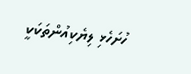ހުށަހެޅި ލިޔެކިއުންތަކަކީ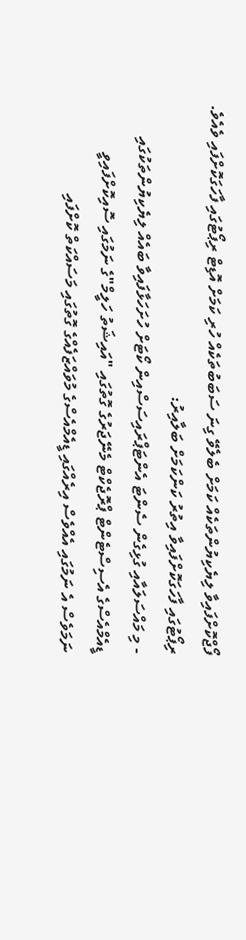ފޯޖްކޮށްފައިވާ ލިޔެކިޔުންތަކެއް ކަމަށް ބެލެވޭ ގިނަ ސަބަބުތަކެއް ހުރި ކަމަށް އޮޑިޓް ރިޕޯޓުގައި ފާހަގަކޮށްފައި ވެއެވެ.
ރިޕޯޓުގައި ފާހަގަކޮށްފައިވާ އިތުރު ކަންކަމަށް ބަލާއިރު:
- މި މައްސަލައާއި ގުޅިގެން ސެންޓަ އެންޓަޕްރައިސަސްއިން ކޯޓަށް ހުށަހަޅާފައިވާ ބައެއް ލިޔެކިޔުންތަކުގައި ޑީއެމްއެސްގެ އެސިސްޓެންޓް ޕްރޮޖެކްޓް މެނޭޖަރުގެ ގޮތުގައި "އައިޝަތު ހަލީމް"ގެ ނަމުގައި ސޮއިކޮށްފައިވީ ނަމަވެސް އެ ނަމުގައި އެއްވެސް އިރެއްގައި ޑީއެމްއެސްގެ މުވައްޒަފެއްގެ ގޮތުގައި މަސައްކަތް ކޮށްފައި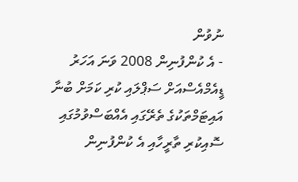ނުވުން
- އެ ކުންފުނިން 2008 ވަނަ އަހަރު ޑީއެމްއެސްއަށް ސަޕްލައި ކުރި ކަމަށް ބުނާ އައިޓަމްތަކުގެ ތެރޭގައި އެއްބަސްވުމުގައި ސޮއިކުރި ތާރީހާއި އެ ކުންފުނިން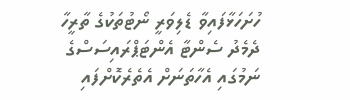ހުށަހަޅާފައިވާ ޑެލިވަރީ ނޯޓުތަކުގެ ތާރީހާ ދެމެދު ސެންޓާ އެންޓަޕްރައިސަސްގެ ނަމުގައި އެހާތަނަށް އެތެރެކޮށްފައި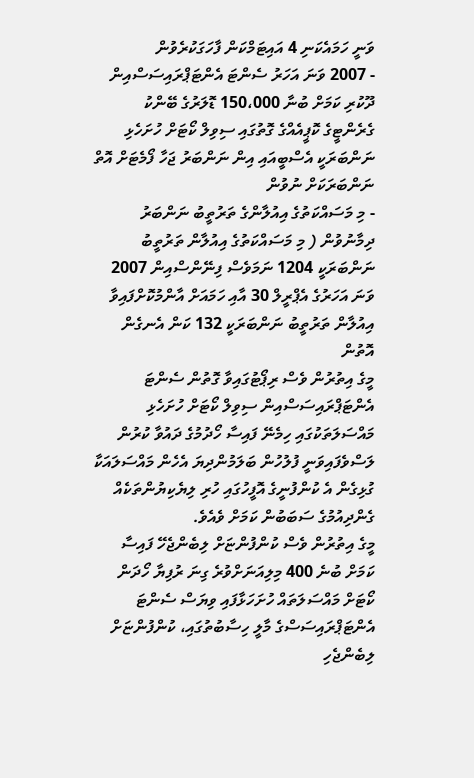ވަނީ ހަމައެކަނި 4 އައިޓަމްކަން ފާހަގަކުރެވުން
- 2007 ވަނަ އަހަރު ސެންޓަ އެންޓަޕްރައިސަސްއިން ދޫކުރި ކަމަށް ބުނާ 150،000 ޑޮލަރުގެ ބޭންކު ގެރެންޓީގެ ކޮޕީއެއްގެ ގޮތުގައި ސިވިލް ކޯޓަށް ހުށަހެޅި ނަންބަރަކީ އެސްބީއައި އިން ނަންބަރު ޖަހާ ފޯމެޓަށް އޮތް ނަންބަރަކަށް ނުވުން
- މި މަސައްކަތުގެ އިއުލާންގެ ތަރުތީބު ނަންބަރު ދިމާނުވުން ( މި މަސައްކަތުގެ އިއުލާން ތަރުތީބު ނަންބަރަކީ 1204 ނަމަވެސް ފިނޭންސްއިން 2007 ވަނަ އަހަރުގެ އެޕްރީލް 30 އާއި ހަމައަށް އާންމުކޮށްފައިވާ އިއުލާން ތަރުތީބު ނަންބަރަކީ 132 ކަން އެނގެން އޮތުން
މީގެ އިތުރުން ވެސް ރިޕޯޓުގައިވާ ގޮތުން ސެންޓަ އެންޓަޕްރައިސަސްއިން ސިވިލް ކޯޓަށް ހުށަހެޅި މައްސަލަތަކުގައި ހިމެނޭ ފައިސާ ހޯދުމުގެ ދައުވާ ކުރުން ލަސްވެފައިވަނީ ފުލުހުން ބަލަމުންދިޔަ އެހެން މައްސަލައަކާ ގުޅިގެން އެ ކުންފުނީގެ އޮފީހުގައި ހުރި ލިޔެކިޔުންތަކެއް ގެންދިއުމުގެ ސަބަބުން ކަމަށް ވެއެވެ.
މީގެ އިތުރުން ވެސް ކުންފުންޏަށް ލިބެންޖެހޭ ފައިސާ ކަމަށް ބުނެ 400 މިލިއަނަށްވުރެ ގިނަ ރުފިޔާ ހޯދަން ކޯޓަށް މައްސަލަތައް ހުށަހަޅާފައި ވިޔަސް ސެންޓަ އެންޓަޕްރައިސަސްގެ މާލީ ހިސާބުތުގައި، ކުންފުންޏަށް ލިބެންޖެހި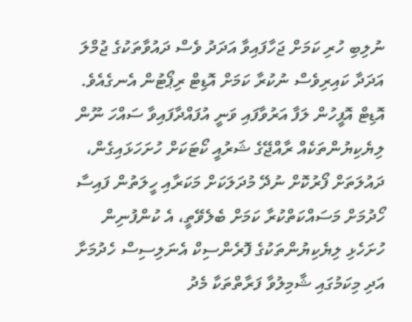ނުލިބި ހުރި ކަމަށް ޖަހާފައިވާ އަދަދު ވެސް ދައުވާތަކުގެ ޖުމްލަ އަދަދާ ކައިރިވެސް ނުކުރާ ކަމަށް އޮޑިޓް ރިޕޯޓުން އެނގެއެވެ.
އޮޑިޓް އޮފީހުން ލަފާ އަރުވާފައި ވަނީ އުފައްދާފައިވާ ސައްހަ ނޫން ލިޔެކިޔުންތަކެއް ރާއްޖޭގެ ޝަރުއީ ކޯޓަކަށް ހުށަހަޅައިގެން، ދައުލަތަށް ފޯރުކޮށް ނުދޭ މުދަލަކަށް މަކަރާއި ހީލަތުން ފައިސާ ހޯދުމަށް މަސައްކަތްކުރާ ކަމަށް ބެލެވޭތީ، އެ ކުންފުނިން ހުށަހެޅި ލިޔެކިޔުންތަކުގެ ފޮރެންސިކް އެނަލިސިސް ހެދުމަށާ އަދި މިކަމުގައި ޝާމިލުވާ ފަރާތްތަކާ މެދު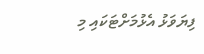ފިޔަވަޅު އެޅުމަށްޓަކައި މި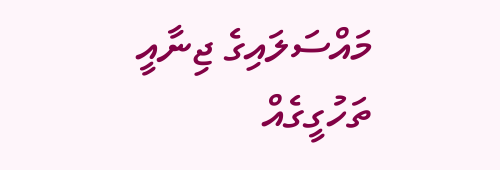މައްސަލައިގެ ޖިނާއީ ތަހުގީގެއް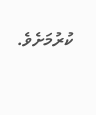ކުރުމަށެވެ.